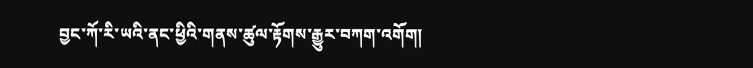བྱང་ཀོ་རི་ཡའི་ནང་ཕྱིའི་གནས་ཚུལ་རྟོགས་རྒྱུར་བཀག་འགོག།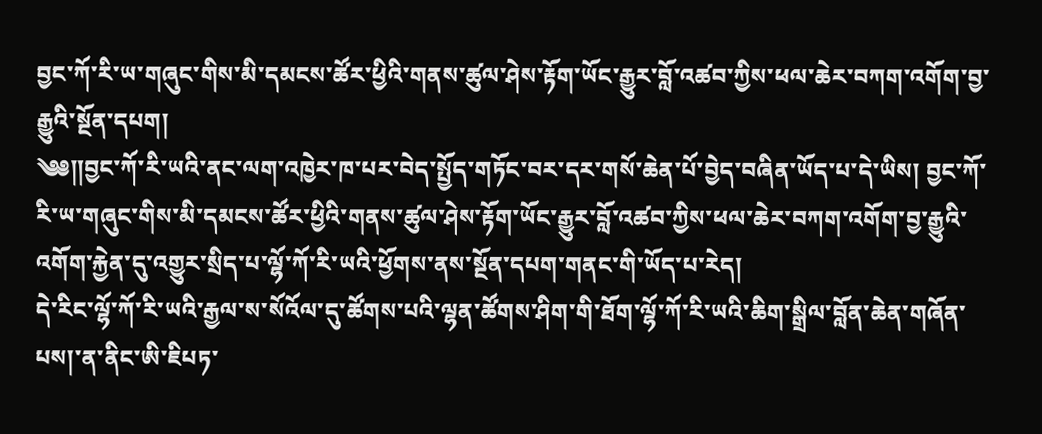བྱང་ཀོ་རི་ཡ་གཞུང་གིས་མི་དམངས་ཚོར་ཕྱིའི་གནས་ཚུལ་ཤེས་རྟོག་ཡོང་རྒྱུར་བློ་འཚབ་ཀྱིས་ཕལ་ཆེར་བཀག་འགོག་བྱ་རྒྱུའི་སྔོན་དཔག།
༄༅༎བྱང་ཀོ་རི་ཡའི་ནང་ལག་འཁྱེར་ཁ་པར་བེད་སྤྱོད་གཏོང་བར་དར་གསོ་ཆེན་པོ་བྱེད་བཞིན་ཡོད་པ་དེ་ཡིས། བྱང་ཀོ་རི་ཡ་གཞུང་གིས་མི་དམངས་ཚོར་ཕྱིའི་གནས་ཚུལ་ཤེས་རྟོག་ཡོང་རྒྱུར་བློ་འཚབ་ཀྱིས་ཕལ་ཆེར་བཀག་འགོག་བྱ་རྒྱུའི་འགོག་རྐྱེན་དུ་འགྱུར་སྲིད་པ་ལྷོ་ཀོ་རི་ཡའི་ཕྱོགས་ནས་སྔོན་དཔག་གནང་གི་ཡོད་པ་རེད།
དེ་རིང་ལྷོ་ཀོ་རི་ཡའི་རྒྱལ་ས་སོའོལ་དུ་ཚོགས་པའི་ལྷན་ཚོགས་ཤིག་གི་ཐོག་ལྷོ་ཀོ་རི་ཡའི་ཆིག་སྒྲིལ་བློན་ཆེན་གཞོན་པས།་ན་ནིང་ཨི་ཇིཔཏ་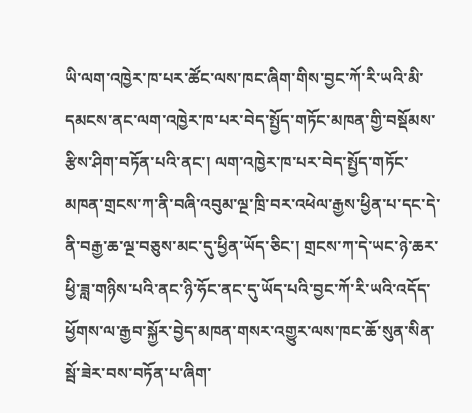ཡི་ལག་འཁྱེར་ཁ་པར་ཚོང་ལས་ཁང་ཞིག་གིས་བྱང་ཀོ་རི་ཡའི་མི་དམངས་ནང་ལག་འཁྱེར་ཁ་པར་བེད་སྤྱོད་གཏོང་མཁན་གྱི་བསྡོམས་རྩིས་ཤིག་བཏོན་པའི་ནང་། ལག་འཁྱེར་ཁ་པར་བེད་སྤྱོད་གཏོང་མཁན་གྲངས་ཀ་ནི་བཞི་འབུམ་ལྔ་ཁྲི་བར་འཕེལ་རྒྱས་ཕྱིན་པ་དང་དེ་ནི་བརྒྱ་ཆ་ལྔ་བཅུས་མང་དུ་ཕྱིན་ཡོད་ཅིང་། གྲངས་ཀ་དེ་ཡང་ཉེ་ཆར་ཕྱི་ཟླ་གཉིས་པའི་ནང་ཉི་ཧོང་ནང་དུ་ཡོད་པའི་བྱང་ཀོ་རི་ཡའི་འདོད་ཕྱོགས་ལ་རྒྱབ་སྐྱོར་བྱེད་མཁན་གསར་འགྱུར་ལས་ཁང་ཆོ་སུན་སིན་སྦོ་ཟེར་བས་བཏོན་པ་ཞིག་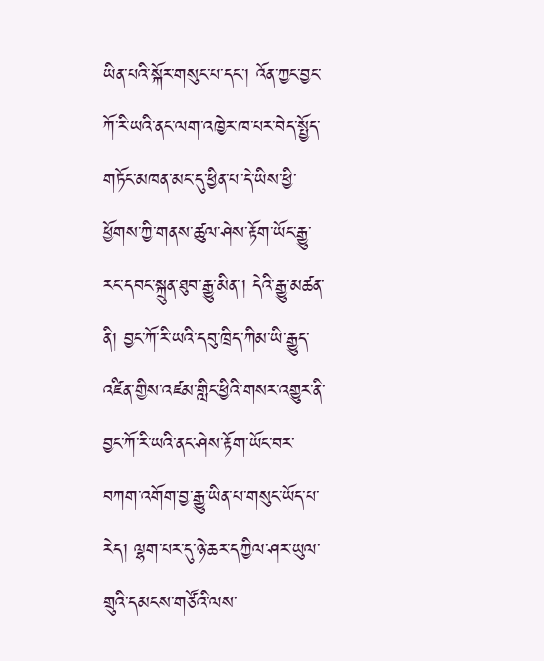ཡིན་པའི་སྐོར་གསུང་པ་དང་། འོན་ཀྱང་བྱང་ཀོ་རི་ཡའི་ནང་ལག་འཁྱེར་ཁ་པར་བེད་སྤྱོད་གཏོང་མཁན་མང་དུ་ཕྱིན་པ་དེ་ཡིས་ཕྱི་ཕྱོགས་ཀྱི་གནས་ཚུལ་ཤེས་རྟོག་ཡོང་རྒྱུ་རང་དབང་སྐྲུན་ཐུབ་རྒྱུ་མིན་། དེའི་རྒྱུ་མཚན་ནི། བྱང་ཀོ་རི་ཡའི་དབུ་ཁྲིད་ཀིམ་ཡི་རྒྱུད་འཛིན་གྱིས་འཛམ་གླིང་ཕྱིའི་གསར་འགྱུར་ནི་བྱང་ཀོ་རི་ཡའི་ནང་ཤེས་རྟོག་ཡོང་བར་བཀག་འགོག་བྱ་རྒྱུ་ཡིན་པ་གསུང་ཡོད་པ་རེད། ལྷག་པར་དུ་ཉེ་ཆར་དཀྱིལ་ཤར་ཡུལ་གྲུའི་དམངས་གཙོའི་ལས་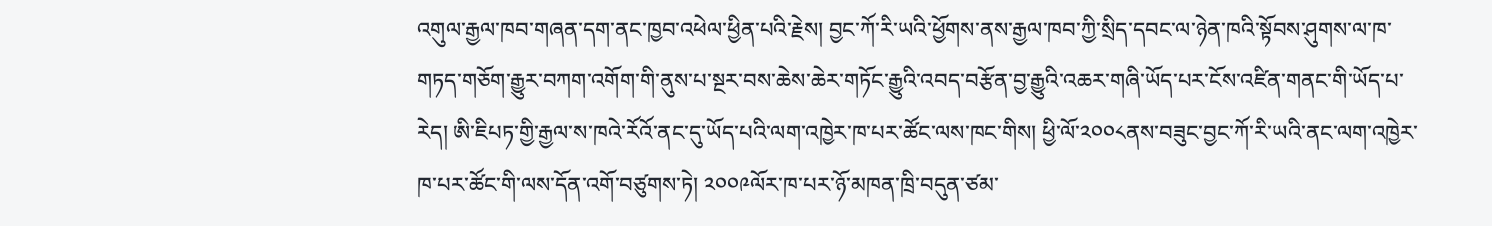འགུལ་རྒྱལ་ཁབ་གཞན་དག་ནང་ཁྱབ་འཕེལ་ཕྱིན་པའི་རྗེས། བྱང་ཀོ་རི་ཡའི་ཕྱོགས་ནས་རྒྱལ་ཁབ་ཀྱི་སྲིད་དབང་ལ་ཉེན་ཁའི་སྟོབས་ཤུགས་ལ་ཁ་གཏད་གཅོག་རྒྱུར་བཀག་འགོག་གི་ནུས་པ་སྔར་བས་ཆེས་ཆེར་གཏོང་རྒྱུའི་འབད་བརྩོན་བྱ་རྒྱུའི་འཆར་གཞི་ཡོད་པར་ངོས་འཛིན་གནང་གི་ཡོད་པ་རེད། ཨི་ཇིཔཏ་གྱི་རྒྱལ་ས་ཁའེ་རོའོ་ནང་དུ་ཡོད་པའི་ལག་འཁྱེར་ཁ་པར་ཚོང་ལས་ཁང་གིས། ཕྱི་ལོ་༢༠༠༨ནས་བཟུང་བྱང་ཀོ་རི་ཡའི་ནང་ལག་འཁྱེར་ཁ་པར་ཚོང་གི་ལས་དོན་འགོ་བཙུགས་ཏེ། ༢༠༠༩ལོར་ཁ་པར་ཉོ་མཁན་ཁྲི་བདུན་ཙམ་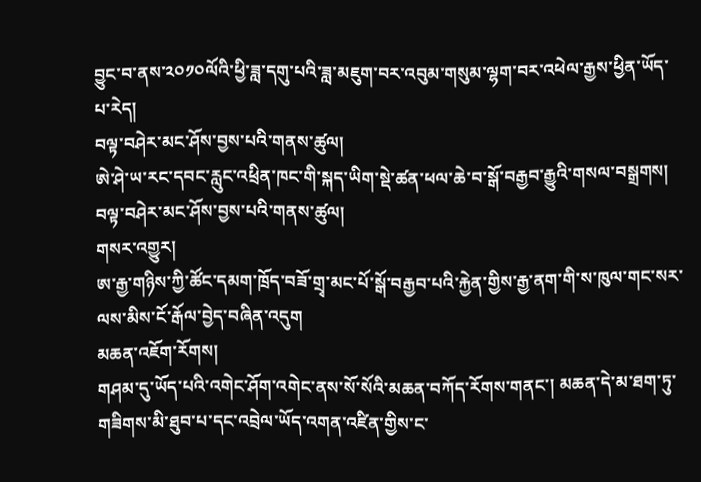བྱུང་བ་ནས་༢༠༡༠ལོའི་ཕྱི་ཟླ་དགུ་པའི་ཟླ་མཇུག་བར་འབུམ་གསུམ་ལྷག་བར་འཕེལ་རྒྱས་ཕྱིན་ཡོད་པ་རེད།
བལྟ་བཤེར་མང་ཤོས་བྱས་པའི་གནས་ཚུལ།
ཨེ་ཤེ་ཡ་རང་དབང་རླུང་འཕྲིན་ཁང་གི་སྐད་ཡིག་སྡེ་ཚན་ཕལ་ཆེ་བ་སྒོ་བརྒྱབ་རྒྱུའི་གསལ་བསྒྲགས།
བལྟ་བཤེར་མང་ཤོས་བྱས་པའི་གནས་ཚུལ།
གསར་འགྱུར།
ཨ་རྒྱ་གཉིས་ཀྱི་ཚོང་དམག་ཁྲོད་བཟོ་གྲྭ་མང་པོ་སྒོ་བརྒྱབ་པའི་རྐྱེན་གྱིས་རྒྱ་ནག་གི་ས་ཁུལ་གང་སར་ལས་མིས་ངོ་རྒོལ་བྱེད་བཞིན་འདུག
མཆན་འཇོག་རོགས།
གཤམ་དུ་ཡོད་པའི་འགེང་ཤོག་འགེང་ནས་སོ་སོའི་མཆན་བཀོད་རོགས་གནང་། མཆན་དེ་མ་ཐག་ཏུ་གཟིགས་མི་ཐུབ་པ་དང་འབྲེལ་ཡོད་འགན་འཛིན་གྱིས་ང་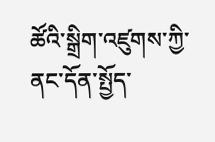ཚོའི་སྒྲིག་འཛུགས་ཀྱི་ནང་དོན་སྤྱོད་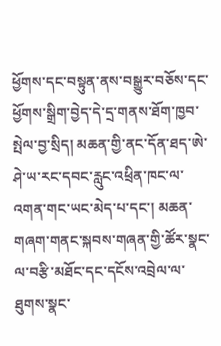ཕྱོགས་དང་བསྟུན་ནས་བསྒྱུར་བཅོས་དང་ཕྱོགས་སྒྲིག་བྱེད་དེ་དྲ་གནས་ཐོག་ཁྱབ་སྤེལ་བྱ་སྲིད། མཆན་གྱི་ནང་དོན་ཐད་ཨེ་ཤེ་ཡ་རང་དབང་རླུང་འཕྲིན་ཁང་ལ་འགན་གང་ཡང་མེད་པ་དང་། མཆན་གཞག་གནང་སྐབས་གཞན་གྱི་ཚོར་སྣང་ལ་བརྩི་མཐོང་དང་དངོས་འབྲེལ་ལ་ཐུགས་སྣང་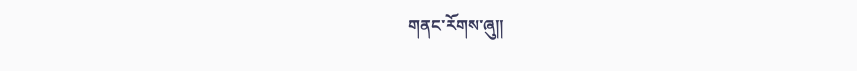གནང་རོགས་ཞུ༎